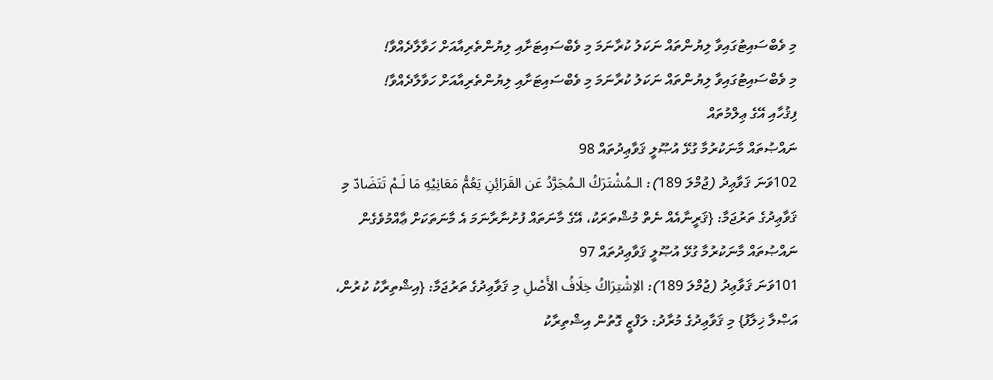މި ވެބްސައިޓުގައިވާ ލިޔުންތައް ނަކަލު ކުރާނަމަ މި ވެބްސައިޓަށާއި ލިޔުންތެރިއާއަށް ހަވާލާދެއްވާ!
މި ވެބްސައިޓުގައިވާ ލިޔުންތައް ނަކަލު ކުރާނަމަ މި ވެބްސައިޓަށާއި ލިޔުންތެރިއާއަށް ހަވާލާދެއްވާ!
ފިޤުހާއި އޭގެ ޢިލްމުތައް
ނައްޞުތައް މާނަކުރުމާ ގުޅޭ އުޞޫލީ ޤަވާޢިދުތައް 98
102ވަނަ ޤަވާޢިދު (ޖުމްލަ 189): الـمُشْتَرَكُ الـمُجَرَّدُ عَن القَرَائِنِ يَعُمُّ مَعَانِيْهِ مَا لَـمْ تَتَضَادّ މި ޤަވާޢިދުގެ ތަރުޖަމާ: {ޤަރީނާއެއް ނެތް މުޝްތަރަކު، އޭގެ މާނަތައް ފުށުނާރާނަމަ އެ މާނަތަކަށް ޢާއްމުވެގެން
ނައްޞުތައް މާނަކުރުމާ ގުޅޭ އުޞޫލީ ޤަވާޢިދުތައް 97
101ވަނަ ޤަވާޢިދު (ޖުމްލަ 189): الاِشْتِرَاكُ خِلَافُ الأَصْلِ މި ޤަވާޢިދުގެ ތަރުޖަމާ: {އިޝްތިރާކު ކުރުން، އަޞްލާ ޚިލާފު} މި ޤަވާޢިދުގެ މުރާދު: ލަފްޒީ ގޮތުން އިޝްތިރާކު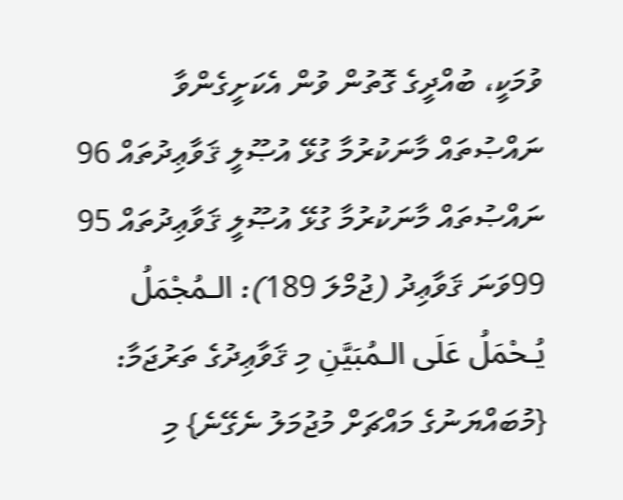ވުމަކީ، ބުއްދީގެ ގޮތުން ވުން އެކަށީގެންވާ
ނައްޞުތައް މާނަކުރުމާ ގުޅޭ އުޞޫލީ ޤަވާޢިދުތައް 96
ނައްޞުތައް މާނަކުރުމާ ގުޅޭ އުޞޫލީ ޤަވާޢިދުތައް 95
99ވަނަ ޤަވާޢިދު (ޖުމްލަ 189): الـمُجْمَلُ يُـحْمَلُ عَلَى الـمُبَيَّنِ މި ޤަވާޢިދުގެ ތަރުޖަމާ: {މުބައްޔަނުގެ މައްޗަށް މުޖުމަލު ނެގޭނެ} މި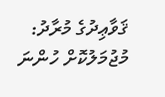ޤަވާޢިދުގެ މުރާދު: މުޖުމަލުކޮށް ހުންނަ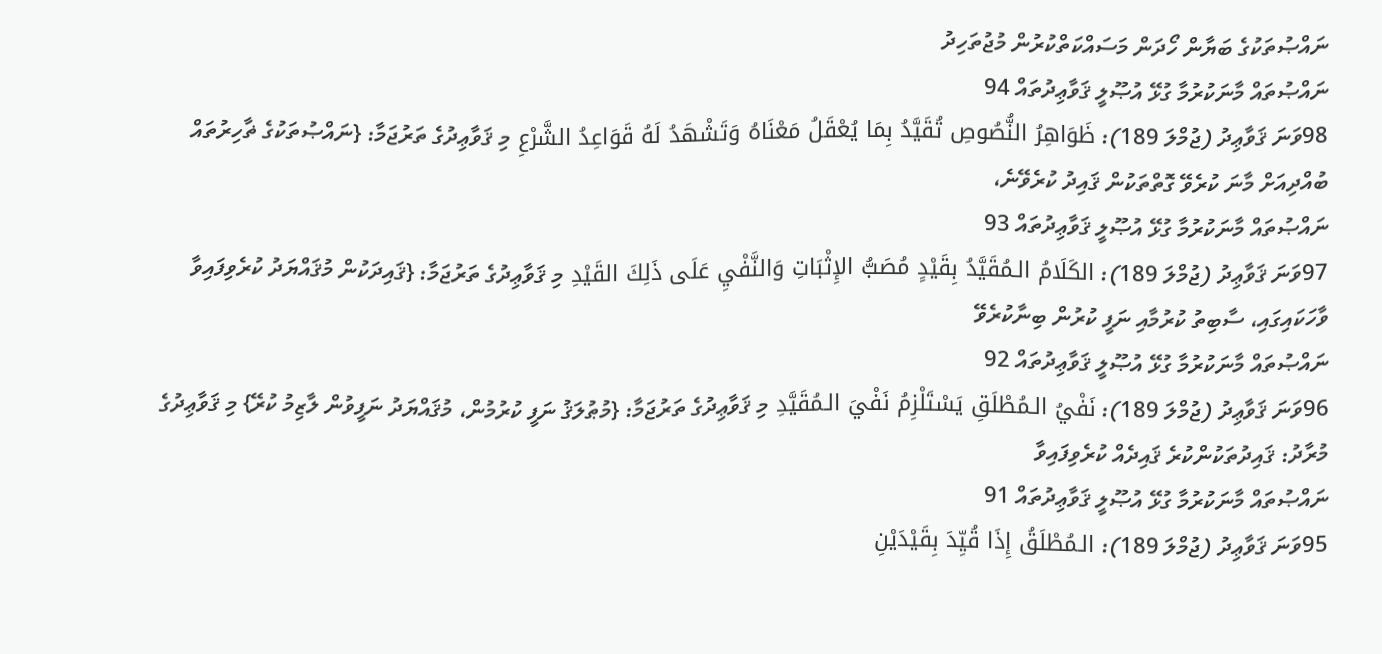ނައްޞުތަކުގެ ބަޔާން ހޯދަން މަސައްކަތްކުރުން މުޖުތަހިދު
ނައްޞުތައް މާނަކުރުމާ ގުޅޭ އުޞޫލީ ޤަވާޢިދުތައް 94
98ވަނަ ޤަވާޢިދު (ޖުމްލަ 189): ظَوَاهِرُ النُّصُوصِ تُقَيَّدُ بِمَا يُعْقَلُ مَعْنَاهُ وَتَشْهَدُ لَهُ قَوَاعِدُ الشَّرْعِ މި ޤަވާޢިދުގެ ތަރުޖަމާ: {ނައްޞުތަކުގެ ޡާހިރުތައް ބުއްދިއަށް މާނަ ކުރެވޭ ގޮތްތަކުން ޤައިދު ކުރެވޭނެ،
ނައްޞުތައް މާނަކުރުމާ ގުޅޭ އުޞޫލީ ޤަވާޢިދުތައް 93
97ވަނަ ޤަވާޢިދު (ޖުމްލަ 189): الكَلَامُ الـمُقَيَّدُ بِقَيْدٍ مُصَبُّ الإِثْبَاتِ وَالنَّفْيِ عَلَى ذَلِكَ القَيْدِ މި ޤަވާޢިދުގެ ތަރުޖަމާ: {ޤައިދަކުން މުޤައްޔަދު ކުރެވިފައިވާ ވާހަކައިގައި، ސާބިތު ކުރުމާއި ނަފީ ކުރުން ބިނާކުރެވޭ
ނައްޞުތައް މާނަކުރުމާ ގުޅޭ އުޞޫލީ ޤަވާޢިދުތައް 92
96ވަނަ ޤަވާޢިދު (ޖުމްލަ 189): نَفْيُ الـمُطْلَقِ يَسْتَلْزِمُ نَفْيَ الـمُقَيَّدِ މި ޤަވާޢިދުގެ ތަރުޖަމާ: {މުޠުލަޤު ނަފީ ކުރުމުން، މުޤައްޔަދު ނަފީވުން ލާޒިމު ކުރޭ} މި ޤަވާޢިދުގެ މުރާދު: ޤައިދުތަކުންކުރެ ޤައިދެއް ކުރެވިފައިވާ
ނައްޞުތައް މާނަކުރުމާ ގުޅޭ އުޞޫލީ ޤަވާޢިދުތައް 91
95ވަނަ ޤަވާޢިދު (ޖުމްލަ 189): الـمُطْلَقُ إِذَا قُيِّدَ بِقَيْدَيْنِ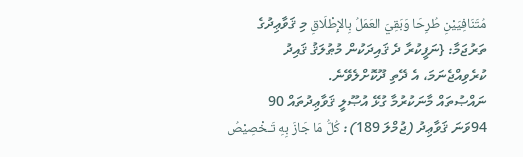مُتَنَافِيَيْنِ طُرِحَا وَبَقِيَ العَمَلُ بِالإِطْلَاقِ މި ޤަވާޢިދުގެ ތަރުޖަމާ: {ނަފީކުރާ ދެ ޤައިދަކުން މުޠުލަޤު ޤައިދު ކުރެވިއްޖެނަމަ، އެ ދޭތި ދޫކޮށްލެވޭނެ.
ނައްޞުތައް މާނަކުރުމާ ގުޅޭ އުޞޫލީ ޤަވާޢިދުތައް 90
94ވަނަ ޤަވާޢިދު (ޖުމްލަ 189): كُلُّ مَا جَازَ بِهِ تَـخْصِيْصُ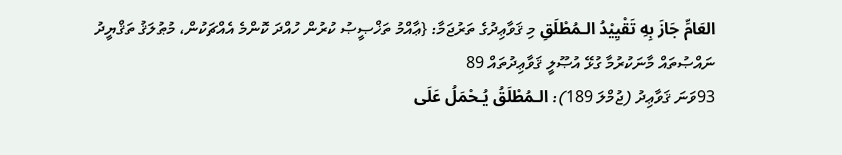العَامِّ جَازَ بِهِ تَقْيِيْدُ الـمُطْلَقِ މި ޤަވާޢިދުގެ ތަރުޖަމާ: {ޢާއްމު ތަޚްޞީޞު ކުރުން ހުއްދަ ކޮންމެ އެއްޗަކުން، މުޠުލަޤު ތަޤްޔީދު
ނައްޞުތައް މާނަކުރުމާ ގުޅޭ އުޞޫލީ ޤަވާޢިދުތައް 89
93ވަނަ ޤަވާޢިދު (ޖުމްލަ 189): الـمُطْلَقُ يُـحْمَلُ عَلَى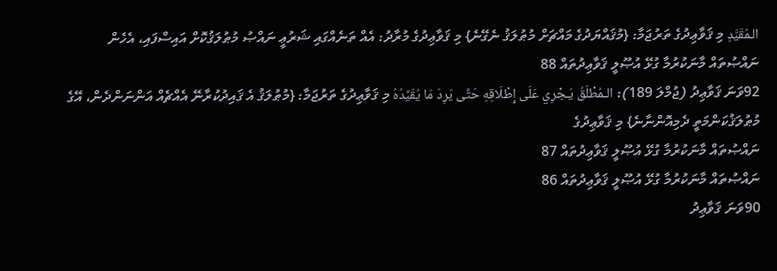الـمُقَيَّدِ މި ޤަވާޢިދުގެ ތަރުޖަމާ: {މުޤައްޔަދުގެ މައްޗަށް މުޠުލަޤު ނެގޭނެ} މި ޤަވާޢިދުގެ މުރާދު: އެއް ތަނެއްގައި ޝަރުޢީ ނައްޞު މުޠުލަޤުކޮށް އައިސްފައި، އެހެން
ނައްޞުތައް މާނަކުރުމާ ގުޅޭ އުޞޫލީ ޤަވާޢިދުތައް 88
92ވަނަ ޤަވާޢިދު (ޖުމްލަ 189): الـمُطْلَقُ يَـجْرِي عَلَى إِطْلَاقِهِ حَتَّى يَرِدَ مَا يُقَيِّدُهُ މި ޤަވާޢިދުގެ ތަރުޖަމާ: {މުޠުލަޤު އެ ޤައިދުކުރާނޭ އެއްޗެއް އަންނަންދެން، އޭގެ މުޠުލަޤުކަންމަތީ ދެމިއޮންނާނެ} މި ޤަވާޢިދުގެ
ނައްޞުތައް މާނަކުރުމާ ގުޅޭ އުޞޫލީ ޤަވާޢިދުތައް 87
ނައްޞުތައް މާނަކުރުމާ ގުޅޭ އުޞޫލީ ޤަވާޢިދުތައް 86
90ވަނަ ޤަވާޢިދު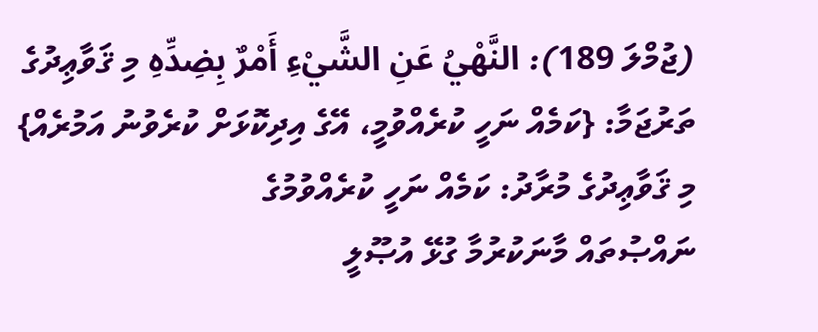(ޖުމްލަ 189): النَّهْيُ عَنِ الشَّيْءِ أَمْرٌ بِضِدِّهِ މި ޤަވާޢިދުގެ ތަރުޖަމާ: {ކަމެއް ނަހީ ކުރެއްވުމީ، އޭގެ އިދިކޮޅަށް ކުރެވުނު އަމުރެއް} މި ޤަވާޢިދުގެ މުރާދު: ކަމެއް ނަހީ ކުރެއްވުމުގެ
ނައްޞުތައް މާނަކުރުމާ ގުޅޭ އުޞޫލީ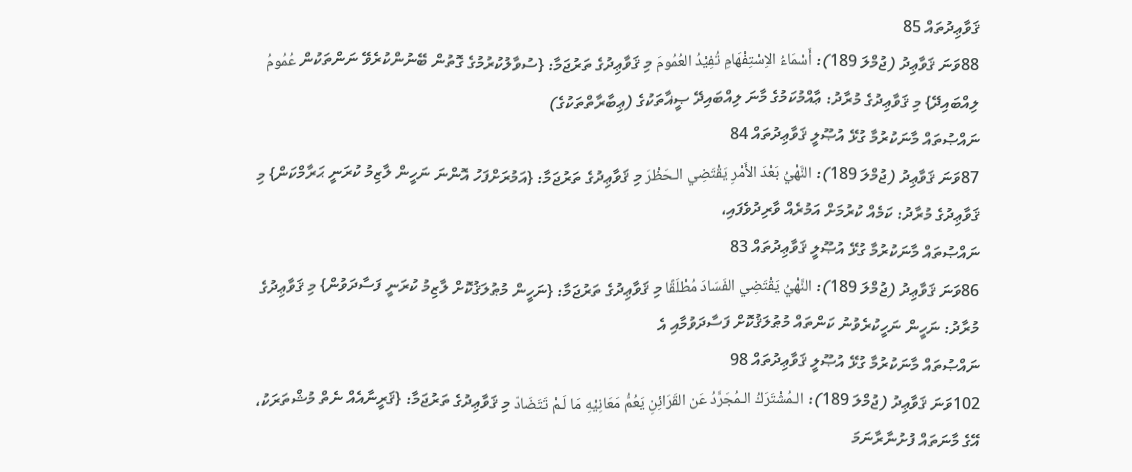ޤަވާޢިދުތައް 85
88ވަނަ ޤަވާޢިދު (ޖުމްލަ 189): أَسْمَاءُ الاِسْتِفْهَامِ تُفِيْدُ العُمُومَ މި ޤަވާޢިދުގެ ތަރުޖަމާ: {ސުވާލުކުރުމުގެ ގޮތުން ބޭނުންކުރެވޭ ނަންތަކުން عُمُومُ ލިއްބައިދޭ} މި ޤަވާޢިދުގެ މުރާދު: ޢާއްމުކަމުގެ މާނަ ލިއްބައިދޭ ޞީޣާތަކުގެ (ޢިބާރާތްތަކުގެ)
ނައްޞުތައް މާނަކުރުމާ ގުޅޭ އުޞޫލީ ޤަވާޢިދުތައް 84
87ވަނަ ޤަވާޢިދު (ޖުމްލަ 189): النَّهْيُ بَعْدَ الأَمْرِ يَقْتَضِي الـحَظْرَ މި ޤަވާޢިދުގެ ތަރުޖަމާ: {އަމުރަށްފަހު އޮންނަ ނަހީން ލާޒިމު ކުރަނީ ޙަރާމްކަން} މި ޤަވާޢިދުގެ މުރާދު: ކަމެއް ކުރުމަށް އަމުރެއް ވާރިދުވެފައި،
ނައްޞުތައް މާނަކުރުމާ ގުޅޭ އުޞޫލީ ޤަވާޢިދުތައް 83
86ވަނަ ޤަވާޢިދު (ޖުމްލަ 189): النَّهْيُ يَقْتَضِي الفَسَادَ مُطْلَقًا މި ޤަވާޢިދުގެ ތަރުޖަމާ: {ނަހީން މުޠުލަޤުކޮށް ލާޒިމު ކުރަނީ ފަސާދަވުން} މި ޤަވާޢިދުގެ މުރާދު: ނަހީން ނަހީކުރެވުނު ކަންތައް މުޠުލަޤުކޮށް ފަސާދަވުމާއި އެ
ނައްޞުތައް މާނަކުރުމާ ގުޅޭ އުޞޫލީ ޤަވާޢިދުތައް 98
102ވަނަ ޤަވާޢިދު (ޖުމްލަ 189): الـمُشْتَرَكُ الـمُجَرَّدُ عَن القَرَائِنِ يَعُمُّ مَعَانِيْهِ مَا لَـمْ تَتَضَادّ މި ޤަވާޢިދުގެ ތަރުޖަމާ: {ޤަރީނާއެއް ނެތް މުޝްތަރަކު، އޭގެ މާނަތައް ފުށުނާރާނަމަ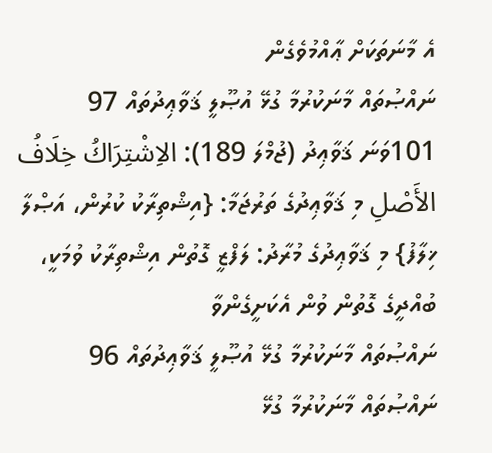އެ މާނަތަކަށް ޢާއްމުވެގެން
ނައްޞުތައް މާނަކުރުމާ ގުޅޭ އުޞޫލީ ޤަވާޢިދުތައް 97
101ވަނަ ޤަވާޢިދު (ޖުމްލަ 189): الاِشْتِرَاكُ خِلَافُ الأَصْلِ މި ޤަވާޢިދުގެ ތަރުޖަމާ: {އިޝްތިރާކު ކުރުން، އަޞްލާ ޚިލާފު} މި ޤަވާޢިދުގެ މުރާދު: ލަފްޒީ ގޮތުން އިޝްތިރާކު ވުމަކީ، ބުއްދީގެ ގޮތުން ވުން އެކަށީގެންވާ
ނައްޞުތައް މާނަކުރުމާ ގުޅޭ އުޞޫލީ ޤަވާޢިދުތައް 96
ނައްޞުތައް މާނަކުރުމާ ގުޅޭ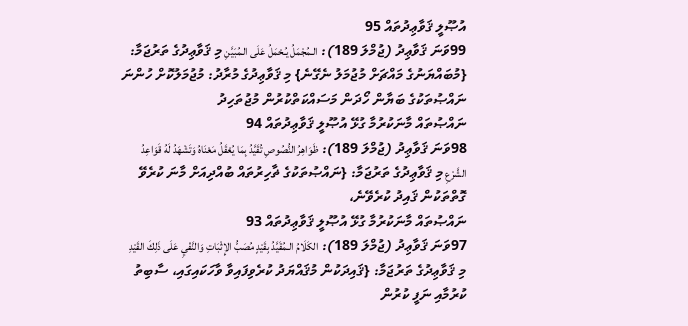އުޞޫލީ ޤަވާޢިދުތައް 95
99ވަނަ ޤަވާޢިދު (ޖުމްލަ 189): الـمُجْمَلُ يُـحْمَلُ عَلَى الـمُبَيَّنِ މި ޤަވާޢިދުގެ ތަރުޖަމާ: {މުބައްޔަނުގެ މައްޗަށް މުޖުމަލު ނެގޭނެ} މި ޤަވާޢިދުގެ މުރާދު: މުޖުމަލުކޮށް ހުންނަ ނައްޞުތަކުގެ ބަޔާން ހޯދަން މަސައްކަތްކުރުން މުޖުތަހިދު
ނައްޞުތައް މާނަކުރުމާ ގުޅޭ އުޞޫލީ ޤަވާޢިދުތައް 94
98ވަނަ ޤަވާޢިދު (ޖުމްލަ 189): ظَوَاهِرُ النُّصُوصِ تُقَيَّدُ بِمَا يُعْقَلُ مَعْنَاهُ وَتَشْهَدُ لَهُ قَوَاعِدُ الشَّرْعِ މި ޤަވާޢިދުގެ ތަރުޖަމާ: {ނައްޞުތަކުގެ ޡާހިރުތައް ބުއްދިއަށް މާނަ ކުރެވޭ ގޮތްތަކުން ޤައިދު ކުރެވޭނެ،
ނައްޞުތައް މާނަކުރުމާ ގުޅޭ އުޞޫލީ ޤަވާޢިދުތައް 93
97ވަނަ ޤަވާޢިދު (ޖުމްލަ 189): الكَلَامُ الـمُقَيَّدُ بِقَيْدٍ مُصَبُّ الإِثْبَاتِ وَالنَّفْيِ عَلَى ذَلِكَ القَيْدِ މި ޤަވާޢިދުގެ ތަރުޖަމާ: {ޤައިދަކުން މުޤައްޔަދު ކުރެވިފައިވާ ވާހަކައިގައި، ސާބިތު ކުރުމާއި ނަފީ ކުރުން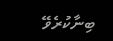ބިނާކުރެވޭ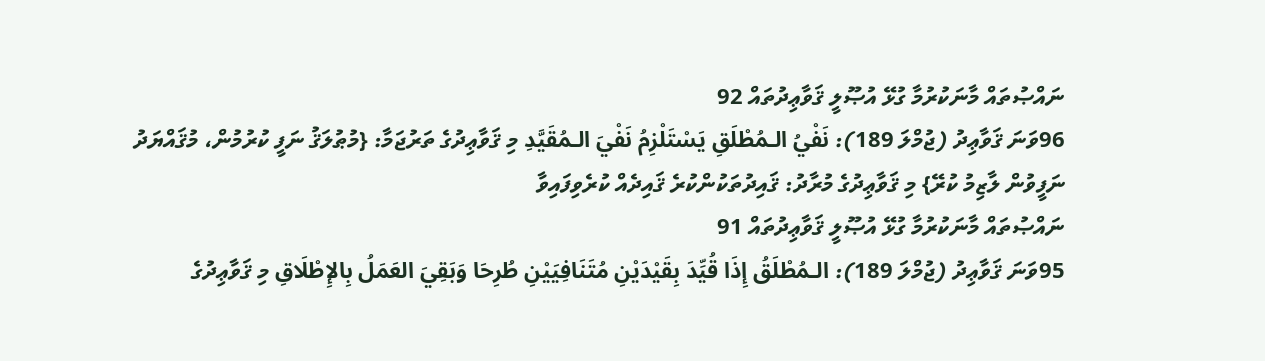ނައްޞުތައް މާނަކުރުމާ ގުޅޭ އުޞޫލީ ޤަވާޢިދުތައް 92
96ވަނަ ޤަވާޢިދު (ޖުމްލަ 189): نَفْيُ الـمُطْلَقِ يَسْتَلْزِمُ نَفْيَ الـمُقَيَّدِ މި ޤަވާޢިދުގެ ތަރުޖަމާ: {މުޠުލަޤު ނަފީ ކުރުމުން، މުޤައްޔަދު ނަފީވުން ލާޒިމު ކުރޭ} މި ޤަވާޢިދުގެ މުރާދު: ޤައިދުތަކުންކުރެ ޤައިދެއް ކުރެވިފައިވާ
ނައްޞުތައް މާނަކުރުމާ ގުޅޭ އުޞޫލީ ޤަވާޢިދުތައް 91
95ވަނަ ޤަވާޢިދު (ޖުމްލަ 189): الـمُطْلَقُ إِذَا قُيِّدَ بِقَيْدَيْنِ مُتَنَافِيَيْنِ طُرِحَا وَبَقِيَ العَمَلُ بِالإِطْلَاقِ މި ޤަވާޢިދުގެ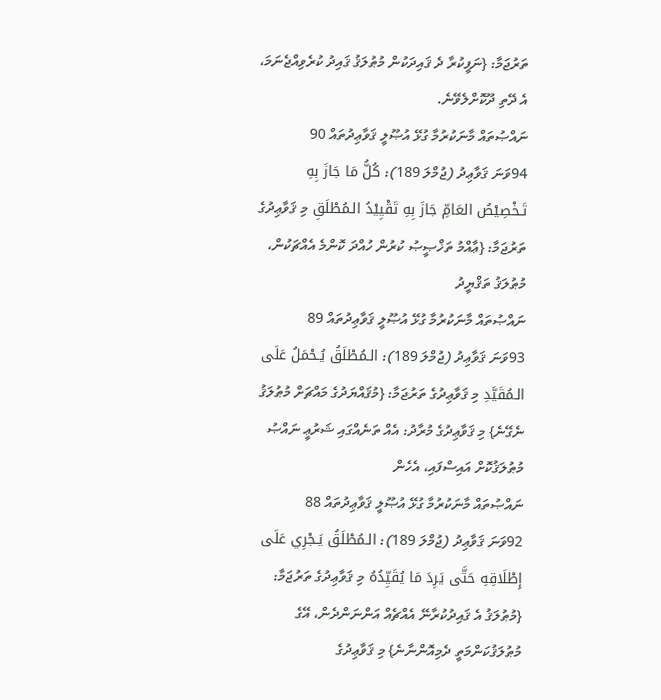ތަރުޖަމާ: {ނަފީކުރާ ދެ ޤައިދަކުން މުޠުލަޤު ޤައިދު ކުރެވިއްޖެނަމަ، އެ ދޭތި ދޫކޮށްލެވޭނެ.
ނައްޞުތައް މާނަކުރުމާ ގުޅޭ އުޞޫލީ ޤަވާޢިދުތައް 90
94ވަނަ ޤަވާޢިދު (ޖުމްލަ 189): كُلُّ مَا جَازَ بِهِ تَـخْصِيْصُ العَامِّ جَازَ بِهِ تَقْيِيْدُ الـمُطْلَقِ މި ޤަވާޢިދުގެ ތަރުޖަމާ: {ޢާއްމު ތަޚްޞީޞު ކުރުން ހުއްދަ ކޮންމެ އެއްޗަކުން، މުޠުލަޤު ތަޤްޔީދު
ނައްޞުތައް މާނަކުރުމާ ގުޅޭ އުޞޫލީ ޤަވާޢިދުތައް 89
93ވަނަ ޤަވާޢިދު (ޖުމްލަ 189): الـمُطْلَقُ يُـحْمَلُ عَلَى الـمُقَيَّدِ މި ޤަވާޢިދުގެ ތަރުޖަމާ: {މުޤައްޔަދުގެ މައްޗަށް މުޠުލަޤު ނެގޭނެ} މި ޤަވާޢިދުގެ މުރާދު: އެއް ތަނެއްގައި ޝަރުޢީ ނައްޞު މުޠުލަޤުކޮށް އައިސްފައި، އެހެން
ނައްޞުތައް މާނަކުރުމާ ގުޅޭ އުޞޫލީ ޤަވާޢިދުތައް 88
92ވަނަ ޤަވާޢިދު (ޖުމްލަ 189): الـمُطْلَقُ يَـجْرِي عَلَى إِطْلَاقِهِ حَتَّى يَرِدَ مَا يُقَيِّدُهُ މި ޤަވާޢިދުގެ ތަރުޖަމާ: {މުޠުލަޤު އެ ޤައިދުކުރާނޭ އެއްޗެއް އަންނަންދެން، އޭގެ މުޠުލަޤުކަންމަތީ ދެމިއޮންނާނެ} މި ޤަވާޢިދުގެ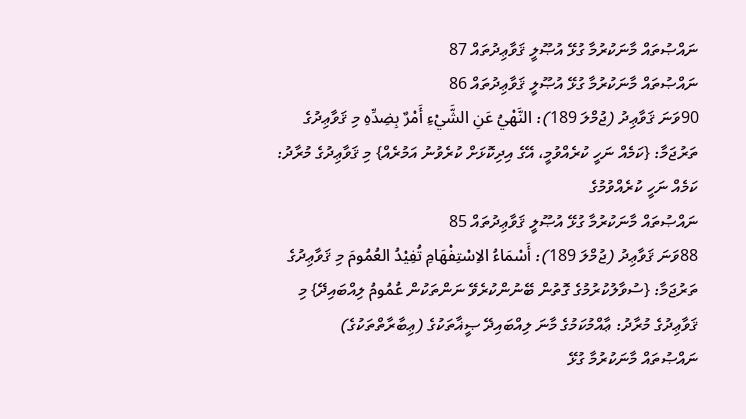ނައްޞުތައް މާނަކުރުމާ ގުޅޭ އުޞޫލީ ޤަވާޢިދުތައް 87
ނައްޞުތައް މާނަކުރުމާ ގުޅޭ އުޞޫލީ ޤަވާޢިދުތައް 86
90ވަނަ ޤަވާޢިދު (ޖުމްލަ 189): النَّهْيُ عَنِ الشَّيْءِ أَمْرٌ بِضِدِّهِ މި ޤަވާޢިދުގެ ތަރުޖަމާ: {ކަމެއް ނަހީ ކުރެއްވުމީ، އޭގެ އިދިކޮޅަށް ކުރެވުނު އަމުރެއް} މި ޤަވާޢިދުގެ މުރާދު: ކަމެއް ނަހީ ކުރެއްވުމުގެ
ނައްޞުތައް މާނަކުރުމާ ގުޅޭ އުޞޫލީ ޤަވާޢިދުތައް 85
88ވަނަ ޤަވާޢިދު (ޖުމްލަ 189): أَسْمَاءُ الاِسْتِفْهَامِ تُفِيْدُ العُمُومَ މި ޤަވާޢިދުގެ ތަރުޖަމާ: {ސުވާލުކުރުމުގެ ގޮތުން ބޭނުންކުރެވޭ ނަންތަކުން عُمُومُ ލިއްބައިދޭ} މި ޤަވާޢިދުގެ މުރާދު: ޢާއްމުކަމުގެ މާނަ ލިއްބައިދޭ ޞީޣާތަކުގެ (ޢިބާރާތްތަކުގެ)
ނައްޞުތައް މާނަކުރުމާ ގުޅޭ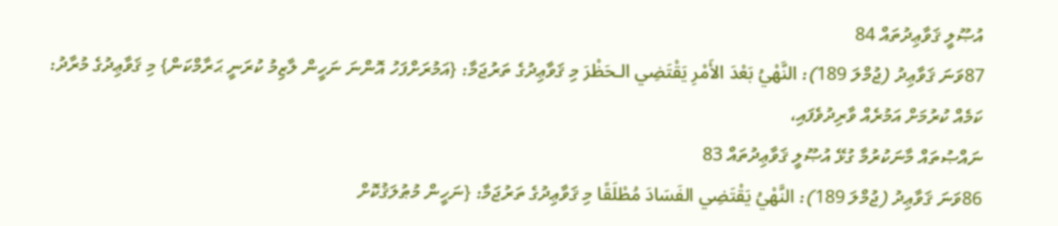އުޞޫލީ ޤަވާޢިދުތައް 84
87ވަނަ ޤަވާޢިދު (ޖުމްލަ 189): النَّهْيُ بَعْدَ الأَمْرِ يَقْتَضِي الـحَظْرَ މި ޤަވާޢިދުގެ ތަރުޖަމާ: {އަމުރަށްފަހު އޮންނަ ނަހީން ލާޒިމު ކުރަނީ ޙަރާމްކަން} މި ޤަވާޢިދުގެ މުރާދު: ކަމެއް ކުރުމަށް އަމުރެއް ވާރިދުވެފައި،
ނައްޞުތައް މާނަކުރުމާ ގުޅޭ އުޞޫލީ ޤަވާޢިދުތައް 83
86ވަނަ ޤަވާޢިދު (ޖުމްލަ 189): النَّهْيُ يَقْتَضِي الفَسَادَ مُطْلَقًا މި ޤަވާޢިދުގެ ތަރުޖަމާ: {ނަހީން މުޠުލަޤުކޮށް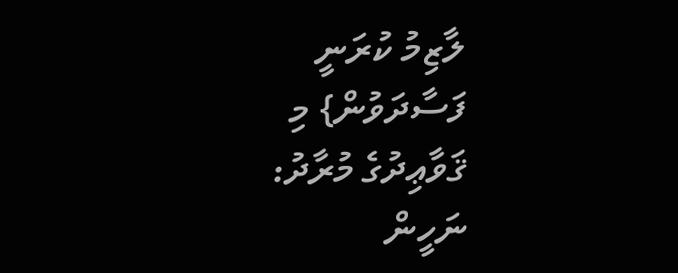ލާޒިމު ކުރަނީ ފަސާދަވުން} މި ޤަވާޢިދުގެ މުރާދު: ނަހީން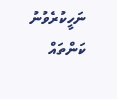ނަހީކުރެވުނު ކަންތައް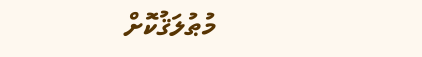މުޠުލަޤުކޮށް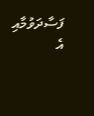ފަސާދަވުމާއި އެ